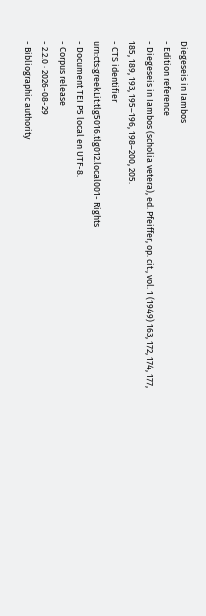Diegeseis in Iambos
- Edition reference
- Diegeseis in Iambos (scholia vetera), ed. Pfeiffer, op. cit., vol. 1 (1949) 163, 172, 174, 177, 185, 189, 193, 195–196, 198–200, 205.
- CTS identifier
urn:cts:greekLit:tlg5016.tlg012.local001- Rights
- Document TEI P5 local en UTF-8.
- Corpus release
- 2.2.0 · 2026-08-29
- Bibliographic authority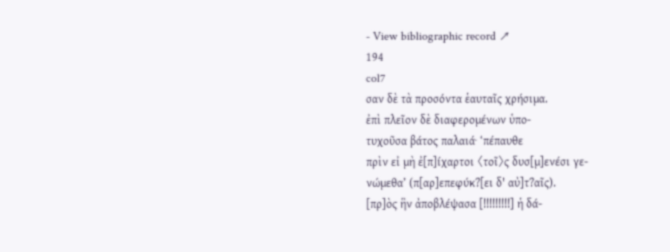- View bibliographic record ↗
194
col7
σαν δὲ τὰ προσόντα ἑαυταῖς χρήσιμα.
ἐπὶ πλεῖον δὲ διαφερομένων ὑπο-
τυχοῦσα βάτος παλαιά· ‘πέπαυθε
πρὶν εἰ μὴ ἐ[π]ίχαρτοι 〈τοῖ〉ς δυσ[μ]ενέσι γε-
νώμεθα’ (π[αρ]επεφύκ?[ει δ' αὐ]τ?αῖς).
[πρ]ὸς ἣν ἀποβλέψασα [!!!!!!!!!] ἡ δά-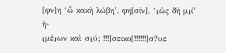[φν]η ‘ὦ κακὴ λώβη’, φη[σίν], ‘⸤ὡς δὴ μ⸥ί’ ἡ-
⸤μέ⸥ων καὶ σ⸤ύ; !!!]σεικο[!!!!!!]σ?υε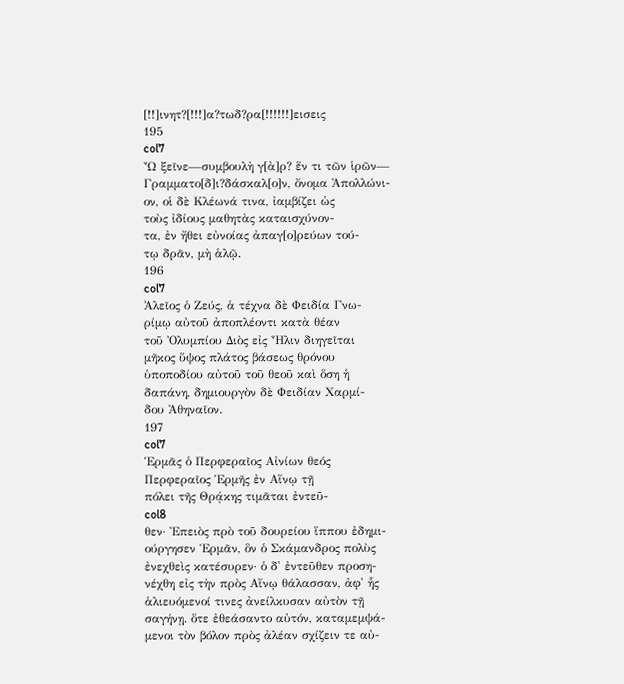[!!]ινητ?[!!!]α?τωδ?ρα[!!!!!!]εισεις
195
col7
Ὦ ξεῖνε—συμβουλὴ γ[ὰ]ρ? ἕν τι τῶν ἱρῶν—
Γραμματο[δ]ι?δάσκαλ[ο]ν, ὄνομα Ἀπολλώνι-
ον, οἱ δὲ Κλέωνά τινα, ἰαμβίζει ὡς
τοὺς ἰδίους μαθητὰς καταισχύνον-
τα, ἐν ἤθει εὐνοίας ἀπαγ[ο]ρεύων τού-
τῳ δρᾶν, μὴ ἁλῷ.
196
col7
Ἀλεῖος ὁ Ζεύς, ἁ τέχνα δὲ Φειδία Γνω-
ρίμῳ αὐτοῦ ἀποπλέοντι κατὰ θέαν
τοῦ Ὀλυμπίου Διὸς εἰς Ἦλιν διηγεῖται
μῆκος ὕψος πλάτος βάσεως θρόνου
ὑποποδίου αὐτοῦ τοῦ θεοῦ καὶ ὅση ἡ
δαπάνη, δημιουργὸν δὲ Φειδίαν Χαρμί-
δου Ἀθηναῖον.
197
col7
Ἑρμᾶς ὁ Περφεραῖος Αἰνίων θεός
Περφεραῖος Ἑρμῆς ἐν Αἴνῳ τῇ
πόλει τῆς Θρᾴκης τιμᾶται ἐντεῦ-
col8
θεν· Ἐπειὸς πρὸ τοῦ δουρείου ἵππου ἐδημι-
ούργησεν Ἑρμᾶν, ὃν ὁ Σκάμανδρος πολὺς
ἐνεχθεὶς κατέσυρεν· ὁ δ' ἐντεῦθεν προση-
νέχθη εἰς τὴν πρὸς Αἴνῳ θάλασσαν, ἀφ' ἧς
ἁλιευόμενοί τινες ἀνείλκυσαν αὐτὸν τῇ
σαγήνῃ. ὅτε ἐθεάσαντο αὐτόν, καταμεμψά-
μενοι τὸν βόλον πρὸς ἀλέαν σχίζειν τε αὐ-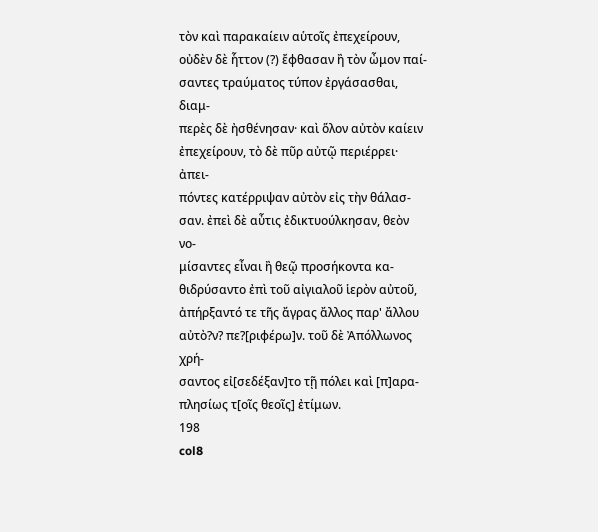τὸν καὶ παρακαίειν αὑτοῖς ἐπεχείρουν,
οὐδὲν δὲ ἧττον (?) ἔφθασαν ἢ τὸν ὦμον παί-
σαντες τραύματος τύπον ἐργάσασθαι, διαμ-
περὲς δὲ ἠσθένησαν· καὶ ὅλον αὐτὸν καίειν
ἐπεχείρουν, τὸ δὲ πῦρ αὐτῷ περιέρρει· ἀπει-
πόντες κατέρριψαν αὐτὸν εἰς τὴν θάλασ-
σαν. ἐπεὶ δὲ αὖτις ἐδικτυούλκησαν, θεὸν νο-
μίσαντες εἶναι ἢ θεῷ προσήκοντα κα-
θιδρύσαντο ἐπὶ τοῦ αἰγιαλοῦ ἱερὸν αὐτοῦ,
ἀπήρξαντό τε τῆς ἄγρας ἄλλος παρ' ἄλλου
αὐτὸ?ν? πε?[ριφέρω]ν. τοῦ δὲ Ἀπόλλωνος χρή-
σαντος εἰ[σεδέξαν]το τῇ πόλει καὶ [π]αρα-
πλησίως τ[οῖς θεοῖς] ἐτίμων.
198
col8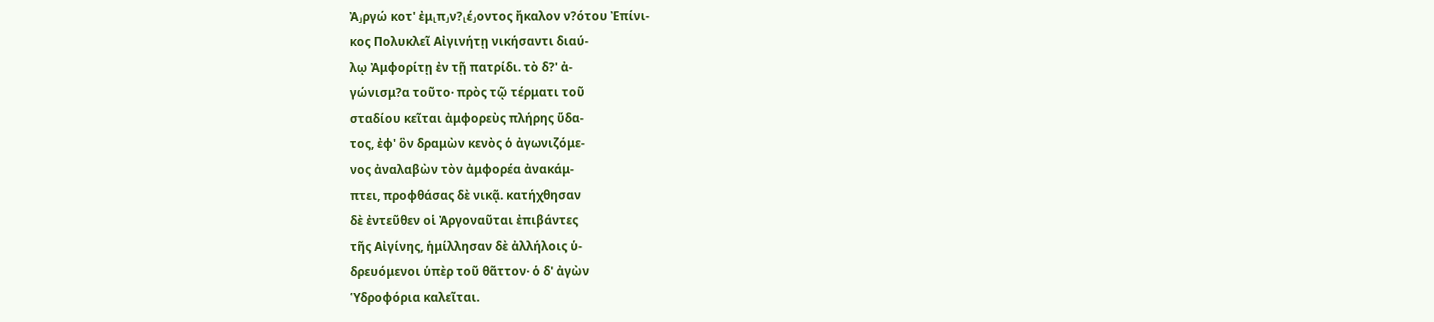Ἀ⸥ργώ κοτ' ἐμ⸤π⸥ν?⸤έ⸥οντος ἤκαλον ν?ότου Ἐπίνι-
κος Πολυκλεῖ Αἰγινήτῃ νικήσαντι διαύ-
λῳ Ἀμφορίτῃ ἐν τῇ πατρίδι. τὸ δ?' ἀ-
γώνισμ?α τοῦτο· πρὸς τῷ τέρματι τοῦ
σταδίου κεῖται ἀμφορεὺς πλήρης ὕδα-
τος, ἐφ' ὃν δραμὼν κενὸς ὁ ἀγωνιζόμε-
νος ἀναλαβὼν τὸν ἀμφορέα ἀνακάμ-
πτει, προφθάσας δὲ νικᾷ. κατήχθησαν
δὲ ἐντεῦθεν οἱ Ἀργοναῦται ἐπιβάντες
τῆς Αἰγίνης, ἡμίλλησαν δὲ ἀλλήλοις ὑ-
δρευόμενοι ὑπὲρ τοῦ θᾶττον· ὁ δ' ἀγὼν
Ὑδροφόρια καλεῖται.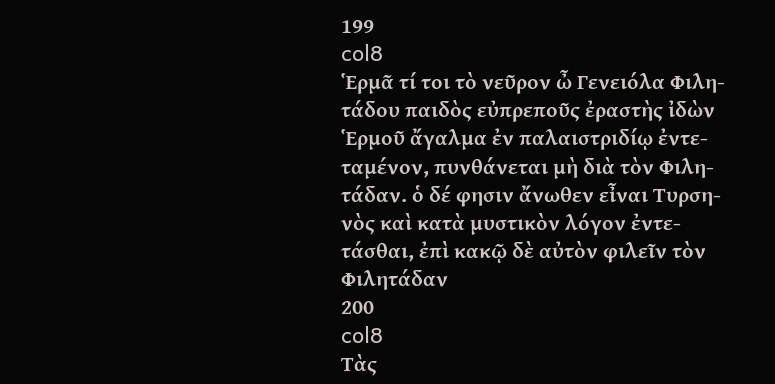199
col8
Ἑρμᾶ τί τοι τὸ νεῦρον ὦ Γενειόλα Φιλη-
τάδου παιδὸς εὐπρεποῦς ἐραστὴς ἰδὼν
Ἑρμοῦ ἄγαλμα ἐν παλαιστριδίῳ ἐντε-
ταμένον, πυνθάνεται μὴ διὰ τὸν Φιλη-
τάδαν. ὁ δέ φησιν ἄνωθεν εἶναι Τυρση-
νὸς καὶ κατὰ μυστικὸν λόγον ἐντε-
τάσθαι, ἐπὶ κακῷ δὲ αὐτὸν φιλεῖν τὸν
Φιλητάδαν
200
col8
Τὰς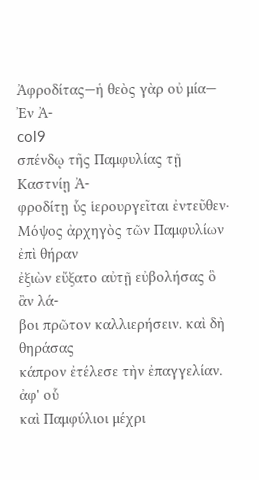Ἀφροδίτας—ἡ θεὸς γὰρ οὐ μία— Ἐν Ἀ-
col9
σπένδῳ τῆς Παμφυλίας τῇ Καστνίῃ Ἀ-
φροδίτῃ ὗς ἱερουργεῖται ἐντεῦθεν·
Μόψος ἀρχηγὸς τῶν Παμφυλίων ἐπὶ θήραν
ἐξιὼν εὔξατο αὐτῇ εὐβολήσας ὃ ἂν λά-
βοι πρῶτον καλλιερήσειν. καὶ δὴ θηράσας
κάπρον ἐτέλεσε τὴν ἐπαγγελίαν. ἀφ' οὗ
καὶ Παμφύλιοι μέχρι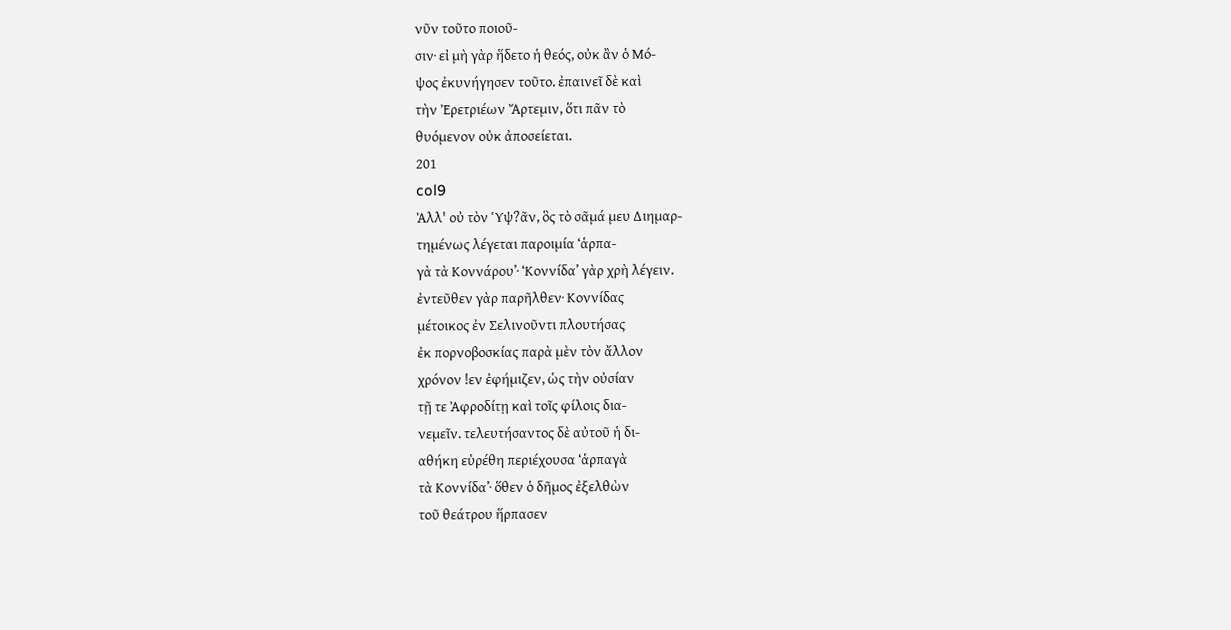νῦν τοῦτο ποιοῦ-
σιν· εἰ μὴ γὰρ ἥδετο ἡ θεός, οὐκ ἂν ὁ Μό-
ψος ἐκυνήγησεν τοῦτο. ἐπαινεῖ δὲ καὶ
τὴν Ἐρετριέων Ἄρτεμιν, ὅτι πᾶν τὸ
θυόμενον οὐκ ἀποσείεται.
201
col9
Ἀλλ' οὐ τὸν Ὑψ?ᾶν, ὃς τὸ σᾶμά μευ Διημαρ-
τημένως λέγεται παροιμία ‘ἁρπα-
γὰ τὰ Κοννάρου’· ‘Κοννίδα’ γὰρ χρὴ λέγειν.
ἐντεῦθεν γὰρ παρῆλθεν· Κοννίδας
μέτοικος ἐν Σελινοῦντι πλουτήσας
ἐκ πορνοβοσκίας παρὰ μὲν τὸν ἄλλον
χρόνον !εν ἐφήμιζεν, ὡς τὴν οὐσίαν
τῇ τε Ἀφροδίτῃ καὶ τοῖς φίλοις δια-
νεμεῖν. τελευτήσαντος δὲ αὐτοῦ ἡ δι-
αθήκη εὑρέθη περιέχουσα ‘ἁρπαγὰ
τὰ Κοννίδα’· ὅθεν ὁ δῆμος ἐξελθὼν
τοῦ θεάτρου ἥρπασεν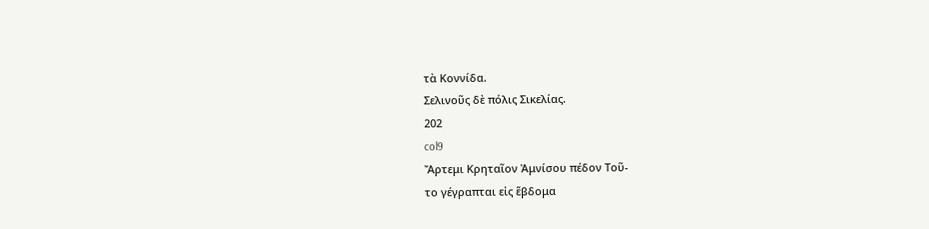τὰ Κοννίδα.
Σελινοῦς δὲ πόλις Σικελίας.
202
col9
Ἄρτεμι Κρηταῖον Ἀμνίσου πέδον Τοῦ-
το γέγραπται εἰς ἕβδομα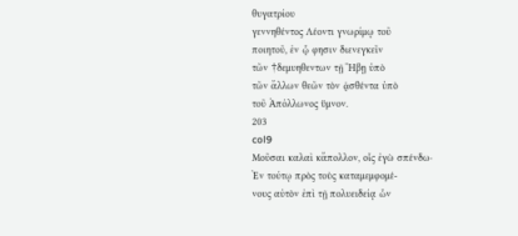θυγατρίου
γεννηθέντος Λέοντι γνωρίμῳ τοῦ
ποιητοῦ, ἐν ᾧ φησιν διενεγκεῖν
τῶν †δεμυηθεντων τῇ Ἥβῃ ὑπὸ
τῶν ἄλλων θεῶν τὸν ᾀσθέντα ὑπὸ
τοῦ Ἀπόλλωνος ὕμνον.
203
col9
Μοῦσαι καλαὶ κἄπολλον, οἷς ἐγὼ σπένδω·
Ἐν τούτῳ πρὸς τοὺς καταμεμφομέ-
νους αὐτὸν ἐπὶ τῇ πολυειδείᾳ ὧν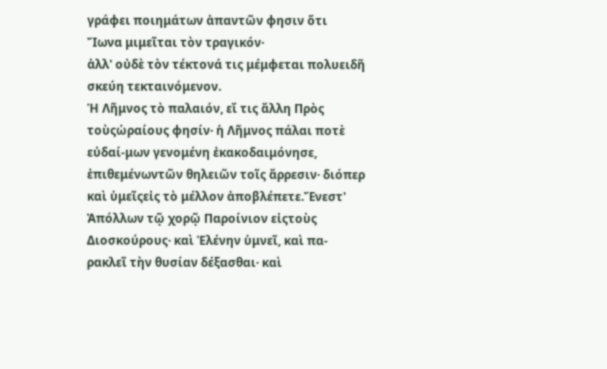γράφει ποιημάτων ἀπαντῶν φησιν ὅτι
Ἴωνα μιμεῖται τὸν τραγικόν·
ἀλλ' οὐδὲ τὸν τέκτονά τις μέμφεται πολυειδῆ
σκεύη τεκταινόμενον.
Ἡ Λῆμνος τὸ παλαιόν, εἴ τις ἄλλη Πρὸς τοὺςὡραίους φησίν· ἡ Λῆμνος πάλαι ποτὲ εὐδαί-μων γενομένη ἐκακοδαιμόνησε, ἐπιθεμένωντῶν θηλειῶν τοῖς ἄρρεσιν· διόπερ καὶ ὑμεῖςεἰς τὸ μέλλον ἀποβλέπετε.Ἔνεστ' Ἀπόλλων τῷ χορῷ Παροίνιον εἰςτοὺς Διοσκούρους· καὶ Ἑλένην ὑμνεῖ, καὶ πα-ρακλεῖ τὴν θυσίαν δέξασθαι· καὶ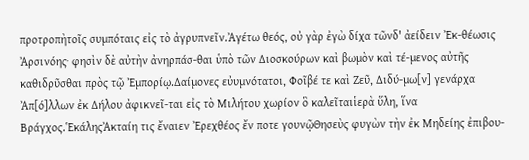προτροπὴτοῖς συμπόταις εἰς τὸ ἀγρυπνεῖν.Ἀγέτω θεός, οὐ γὰρ ἐγὼ δίχα τῶνδ' ἀείδειν Ἐκ-θέωσις Ἀρσινόης· φησὶν δὲ αὐτὴν ἀνηρπάσ-θαι ὑπὸ τῶν Διοσκούρων καὶ βωμὸν καὶ τέ-μενος αὐτῆς καθιδρῦσθαι πρὸς τῷ Ἐμπορίῳ.Δαίμονες εὐυμνότατοι, Φοῖβέ τε καὶ Ζεῦ, Διδύ-μω[ν] γενάρχα Ἀπ[ό]λλων ἐκ Δήλου ἀφικνεῖ-ται εἰς τὸ Μιλήτου χωρίον ὃ καλεῖταιἱερὰ ὕλη, ἵνα Βράγχος.ἙκάληςἈκταίη τις ἔναιεν Ἐρεχθέος ἔν ποτε γουνῷΘησεὺς φυγὼν τὴν ἐκ Μηδείης ἐπιβου-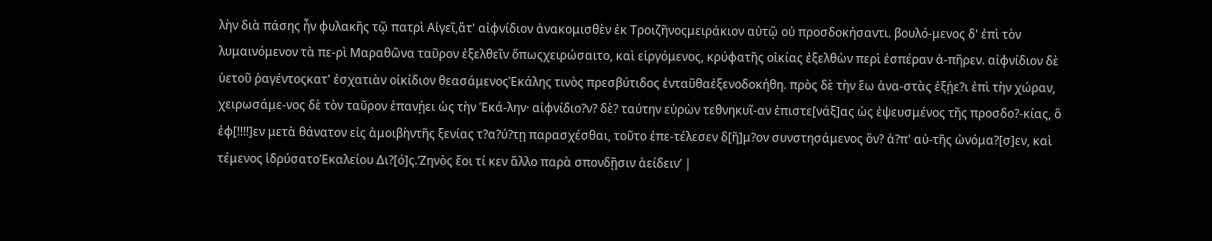λὴν διὰ πάσης ἦν φυλακῆς τῷ πατρὶ Αἰγεῖ,ἅτ' αἰφνίδιον ἀνακομισθὲν ἐκ Τροιζῆνοςμειράκιον αὐτῷ οὐ προσδοκήσαντι. βουλό-μενος δ' ἐπὶ τὸν λυμαινόμενον τὰ πε-ρὶ Μαραθῶνα ταῦρον ἐξελθεῖν ὅπωςχειρώσαιτο, καὶ εἰργόμενος, κρύφατῆς οἰκίας ἐξελθὼν περὶ ἑσπέραν ἀ-πῆρεν. αἰφνίδιον δὲ ὑετοῦ ῥαγέντοςκατ' ἐσχατιὰν οἰκίδιον θεασάμενοςἙκάλης τινὸς πρεσβύτιδος ἐνταῦθαἐξενοδοκήθη. πρὸς δὲ τὴν ἕω ἀνα-στὰς ἐξῄε?ι ἐπὶ τὴν χώραν, χειρωσάμε-νος δὲ τὸν ταῦρον ἐπανῄει ὡς τὴν Ἑκά-λην· αἰφνίδιο?ν? δὲ? ταύτην εὑρὼν τεθνηκυῖ-αν ἐπιστε[νάξ]ας ὡς ἐψευσμένος τῆς προσδο?-κίας, ὃ ἐφ[!!!!]εν μετὰ θάνατον εἰς ἀμοιβὴντῆς ξενίας τ?α?ύ?τῃ παρασχέσθαι, τοῦτο ἐπε-τέλεσεν δ[ῆ]μ?ον συνστησάμενος ὃν? ἀ?π' αὐ-τῆς ὠνόμα?[σ]εν, καὶ τέμενος ἱδρύσατοἙκαλείου Δι?[ό]ς.‘Ζηνὸς ἔοι τί κεν ἄλλο παρὰ σπονδῇσιν ἀείδειν’ |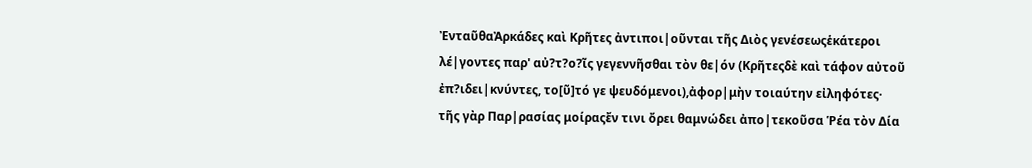ἘνταῦθαἈρκάδες καὶ Κρῆτες ἀντιποι|οῦνται τῆς Διὸς γενέσεωςἑκάτεροι λέ|γοντες παρ' αὐ?τ?ο?ῖς γεγεννῆσθαι τὸν θε|όν (Κρῆτεςδὲ καὶ τάφον αὐτοῦ ἐπ?ιδει|κνύντες, το[ῦ]τό γε ψευδόμενοι),ἀφορ|μὴν τοιαύτην εἰληφότες· τῆς γὰρ Παρ|ρασίας μοίραςἔν τινι ὄρει θαμνώδει ἀπο|τεκοῦσα Ῥέα τὸν Δία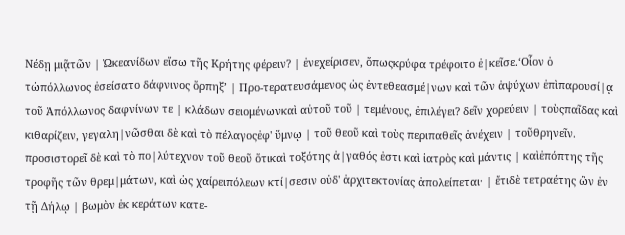Νέδῃ μιᾷτῶν | Ὠκεανίδων εἴσω τῆς Κρήτης φέρειν? | ἐνεχείρισεν, ὅπωςκρύφα τρέφοιτο ἐ|κεῖσε.‘Οἷον ὁ τὠπόλλωνος ἐσείσατο δάφνινος ὅρπηξ’ | Προ-τερατευσάμενος ὡς ἐντεθεασμέ|νων καὶ τῶν ἀψύχων ἐπὶπαρουσί|ᾳ τοῦ Ἀπόλλωνος δαφνίνων τε | κλάδων σειομένωνκαὶ αὐτοῦ τοῦ | τεμένους, ἐπιλέγει? δεῖν χορεύειν | τοὺςπαῖδας καὶ κιθαρίζειν, γεγαλη|νῶσθαι δὲ καὶ τὸ πέλαγοςἐφ' ὕμνῳ | τοῦ θεοῦ καὶ τοὺς περιπαθεῖς ἀνέχειν | τοῦθρηνεῖν. προσιστορεῖ δὲ καὶ τὸ πο|λύτεχνον τοῦ θεοῦ ὅτικαὶ τοξότης ἀ|γαθός ἐστι καὶ ἰατρὸς καὶ μάντις | καὶἐπόπτης τῆς τροφῆς τῶν θρεμ|μάτων, καὶ ὡς χαίρειπόλεων κτί|σεσιν οὐδ' ἀρχιτεκτονίας ἀπολείπεται· | ἔτιδὲ τετραέτης ὢν ἐν τῇ Δήλῳ | βωμὸν ἐκ κεράτων κατε-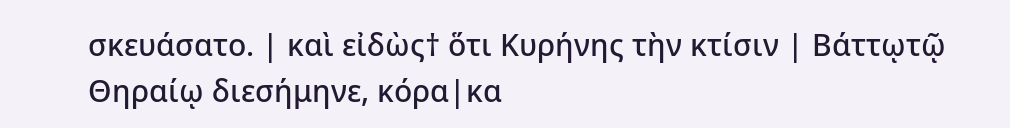σκευάσατο. | καὶ εἰδὼς† ὅτι Κυρήνης τὴν κτίσιν | Βάττῳτῷ Θηραίῳ διεσήμηνε, κόρα|κα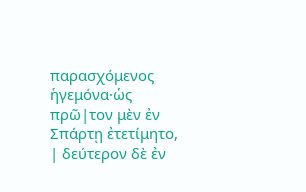παρασχόμενος ἡγεμόνα·ὡς πρῶ|τον μὲν ἐν Σπάρτῃ ἐτετίμητο, | δεύτερον δὲ ἐν